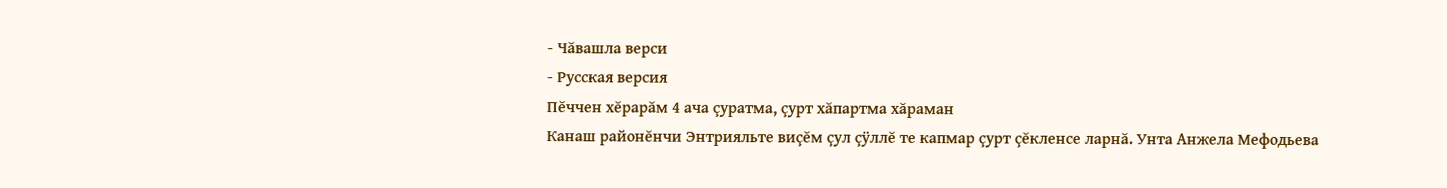- Чăвашла верси
- Русская версия
Пĕччен хĕрарăм 4 ача çуратма, çурт хăпартма хăраман
Канаш районĕнчи Энтрияльте виçĕм çул çÿллĕ те капмар çурт çĕкленсе ларнă. Унта Анжела Мефодьева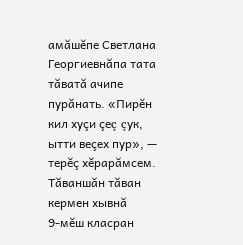амăшĕпе Светлана Георгиевнăпа тата тăватă ачипе пурăнать. «Пирĕн кил хуçи çеç çук, ытти веçех пур», — терĕç хĕрарăмсем.
Тăваншăн тăван кермен хывнă
9-мĕш класран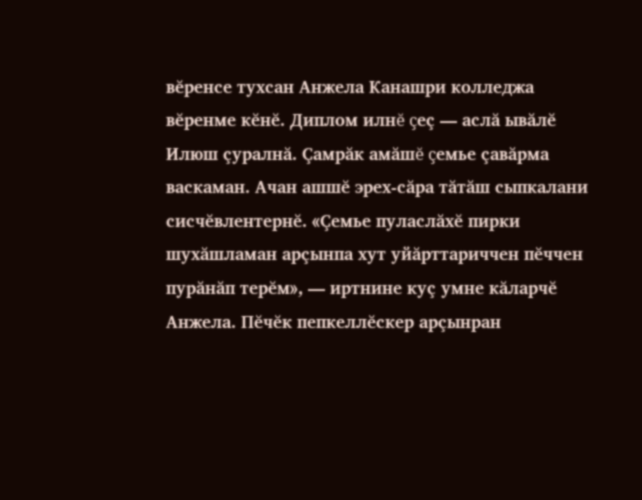вĕренсе тухсан Анжела Канашри колледжа вĕренме кĕнĕ. Диплом илнĕ çеç — аслă ывăлĕ Илюш çуралнă. Çамрăк амăшĕ çемье çавăрма васкаман. Ачан ашшĕ эрех-сăра тăтăш сыпкалани сисчĕвлентернĕ. «Çемье пуласлăхĕ пирки шухăшламан арçынпа хут уйăрттариччен пĕччен пурăнăп терĕм», — иртнине куç умне кăларчĕ Анжела. Пĕчĕк пепкеллĕскер арçынран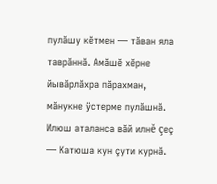пулăшу кĕтмен — тăван яла таврăннă. Амăшĕ хĕрне йывăрлăхра пăрахман, мăнукне ÿстерме пулăшнă. Илюш аталанса вăй илнĕ çеç — Катюша кун çути курнă.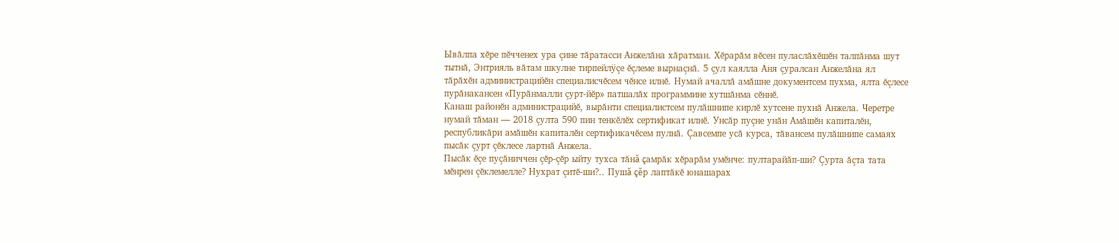Ывăлпа хĕре пĕчченех ура çине тăратасси Анжелăна хăратман. Хĕрарăм вĕсен пуласлăхĕшĕн талпăнма шут тытнă, Энтрияль вăтам шкулне тирпейлÿçе ĕçлеме вырнаçнă. 5 çул каялла Аня çуралсан Анжелăна ял тăрăхĕн администрацийĕн специалисчĕсем чĕнсе илнĕ. Нумай ачаллă амăшне документсем пухма, ялта ĕçлесе пурăнакансен «Пурăнмалли çурт-йĕр» патшалăх программине хутшăнма сĕннĕ.
Канаш районĕн администрацийĕ, вырăнти специалистсем пулăшнипе кирлĕ хутсене пухнă Анжела. Черетре нумай тăман — 2018 çулта 590 пин тенкĕлĕх сертификат илнĕ. Унсăр пуçне унăн Амăшĕн капиталĕн, республикăри амăшĕн капиталĕн сертификачĕсем пулнă. Çавсемпе усă курса, тăвансем пулăшнипе самаях пысăк çурт çĕклесе лартнă Анжела.
Пысăк ĕçе пуçăниччен çĕр-çĕр ыйту тухса тăнă çамрăк хĕрарăм умĕнче: пултарайăп-ши? Çурта ăçта тата мĕнрен çĕклемелле? Нухрат çитĕ-ши?.. Пушă çĕр лаптăкĕ юнашарах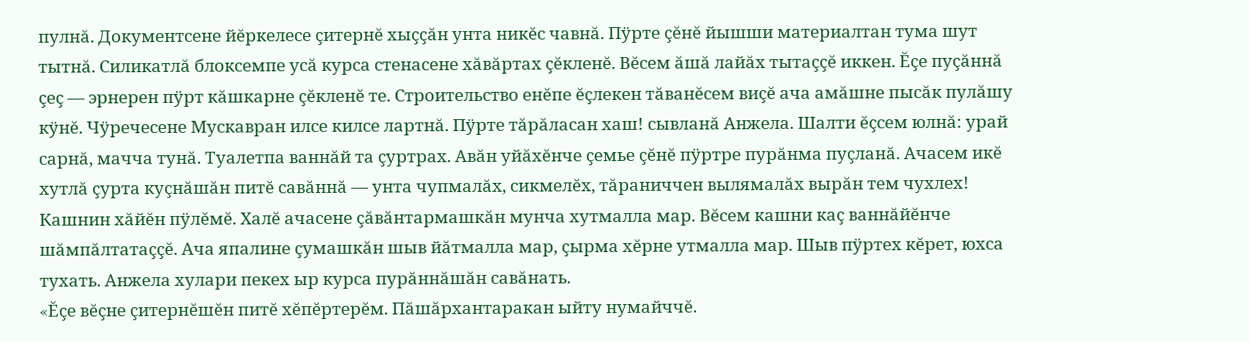пулнă. Документсене йĕркелесе çитернĕ хыççăн унта никĕс чавнă. Пÿрте çĕнĕ йышши материалтан тума шут тытнă. Силикатлă блоксемпе усă курса стенасене хăвăртах çĕкленĕ. Вĕсем ăшă лайăх тытаççĕ иккен. Ĕçе пуçăннă çеç — эрнерен пÿрт кăшкарне çĕкленĕ те. Строительство енĕпе ĕçлекен тăванĕсем виçĕ ача амăшне пысăк пулăшу кÿнĕ. Чÿречесене Мускавран илсе килсе лартнă. Пÿрте тăрăласан хаш! сывланă Анжела. Шалти ĕçсем юлнă: урай сарнă, мачча тунă. Туалетпа ваннăй та çуртрах. Авăн уйăхĕнче çемье çĕнĕ пÿртре пурăнма пуçланă. Ачасем икĕ хутлă çурта куçнăшăн питĕ савăннă — унта чупмалăх, сикмелĕх, тăраниччен вылямалăх вырăн тем чухлех! Кашнин хăйĕн пÿлĕмĕ. Халĕ ачасене çăвăнтармашкăн мунча хутмалла мар. Вĕсем кашни каç ваннăйĕнче шăмпăлтатаççĕ. Ача япалине çумашкăн шыв йăтмалла мар, çырма хĕрне утмалла мар. Шыв пÿртех кĕрет, юхса тухать. Анжела хулари пекех ыр курса пурăннăшăн савăнать.
«Ĕçе вĕçне çитернĕшĕн питĕ хĕпĕртерĕм. Пăшăрхантаракан ыйту нумайччĕ.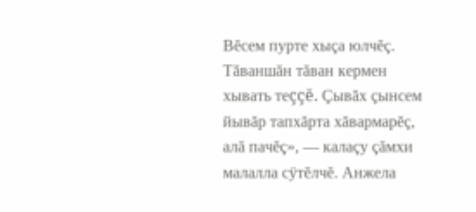Вĕсем пурте хыçа юлчĕç. Тăваншăн тăван кермен хывать теççĕ. Çывăх çынсем йывăр тапхăрта хăвармарĕç, алă пачĕç», — калаçу çăмхи малалла сÿтĕлчĕ. Анжела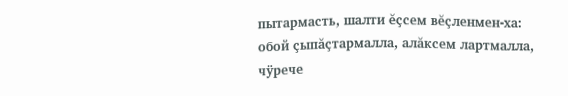пытармасть, шалти ĕçсем вĕçленмен-ха: обой çыпăçтармалла, алăксем лартмалла, чÿрече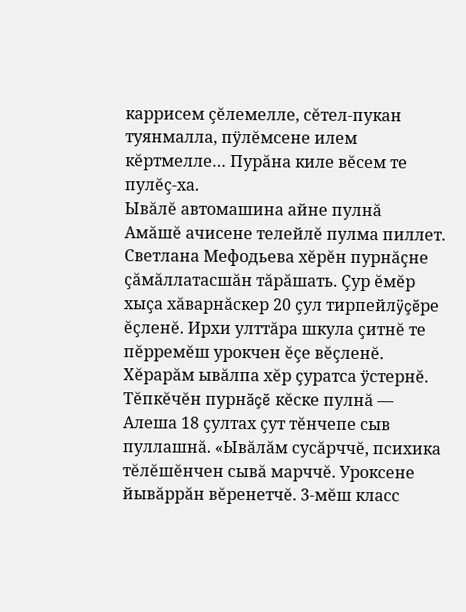каррисем çĕлемелле, сĕтел-пукан туянмалла, пÿлĕмсене илем кĕртмелле… Пурăна киле вĕсем те пулĕç-ха.
Ывăлĕ автомашина айне пулнă
Амăшĕ ачисене телейлĕ пулма пиллет. Светлана Мефодьева хĕрĕн пурнăçне çăмăллатасшăн тăрăшать. Çур ĕмĕр хыçа хăварнăскер 20 çул тирпейлÿçĕре ĕçленĕ. Ирхи улттăра шкула çитнĕ те пĕрремĕш урокчен ĕçе вĕçленĕ. Хĕрарăм ывăлпа хĕр çуратса ÿстернĕ. Тĕпкĕчĕн пурнăçĕ кĕске пулнă — Алеша 18 çултах çут тĕнчепе сыв пуллашнă. «Ывăлăм сусăрччĕ, психика тĕлĕшĕнчен сывă марччĕ. Уроксене йывăррăн вĕренетчĕ. 3-мĕш класс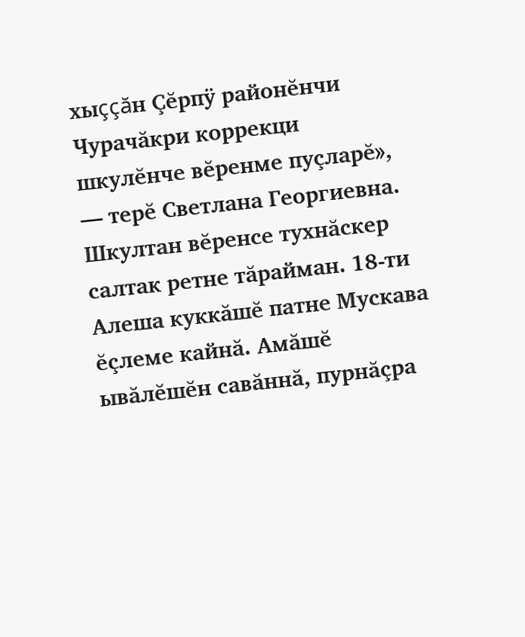хыççăн Çĕрпÿ районĕнчи Чурачăкри коррекци шкулĕнче вĕренме пуçларĕ», — терĕ Светлана Георгиевна. Шкултан вĕренсе тухнăскер салтак ретне тăрайман. 18-ти Алеша куккăшĕ патне Мускава ĕçлеме кайнă. Амăшĕ ывăлĕшĕн савăннă, пурнăçра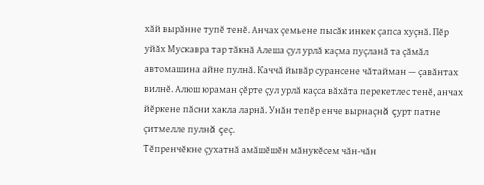хăй вырăнне тупĕ тенĕ. Анчах çемьене пысăк инкек çапса хуçнă. Пĕр уйăх Мускавра тар тăкнă Алеша çул урлă каçма пуçланă та çăмăл автомашина айне пулнă. Каччă йывăр сурансене чăтайман — çавăнтах вилнĕ. Алюш юраман çĕрте çул урлă каçса вăхăта перекетлес тенĕ, анчах йĕркене пăсни хакла ларнă. Унăн тепĕр енче вырнаçнă çурт патне çитмелле пулнă çеç.
Тĕпренчĕкне çухатнă амăшĕшĕн мăнукĕсем чăн-чăн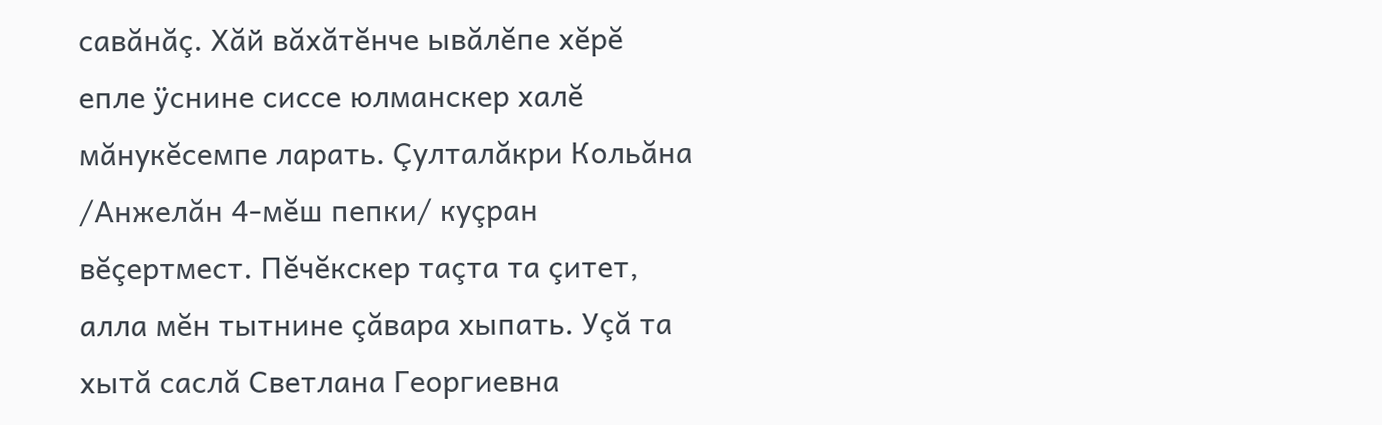савăнăç. Хăй вăхăтĕнче ывăлĕпе хĕрĕ епле ÿснине сиссе юлманскер халĕ мăнукĕсемпе ларать. Çулталăкри Кольăна /Анжелăн 4-мĕш пепки/ куçран вĕçертмест. Пĕчĕкскер таçта та çитет, алла мĕн тытнине çăвара хыпать. Уçă та хытă саслă Светлана Георгиевна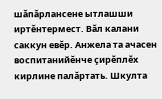шăпăрлансене ытлашши иртĕнтермест. Вăл калани саккун евĕр. Анжела та ачасен воспитанийĕнче çирĕплĕх кирлине палăртать. Шкулта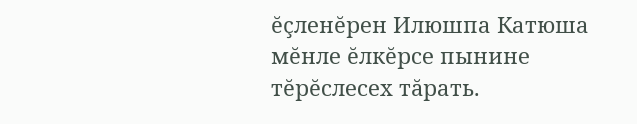ĕçленĕрен Илюшпа Катюша мĕнле ĕлкĕрсе пынине тĕрĕслесех тăрать.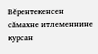Вĕрентекенсен сăмахне итлеменнине курсан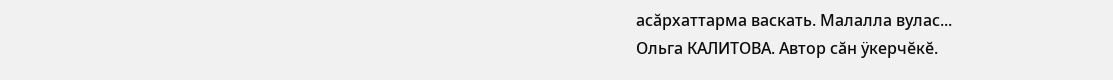асăрхаттарма васкать. Малалла вулас...
Ольга КАЛИТОВА. Автор сăн ÿкерчĕкĕ.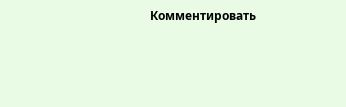Комментировать